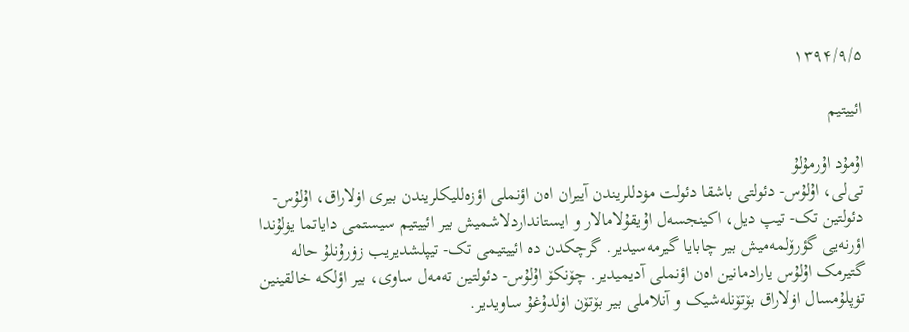۱۳۹۴/۹/۵

ائییتیم

اۇمۇد اۇرمۇلۇ
تی‌لی، اۇلۇس- دئولتی باشقا دئولت مۏدللریندن آییران اه‌ن اؤنملی اؤزه‌للیکلریندن بیری اۏلاراق، اۇلۇس-دئولتین تک- تیپ دیل، اکینجسه‌ل اۇیقۇلامالار و ایستانداردلاشمیش بیر ائییتیم سیستمی دایاتما یۏلۇندا اؤرنه‌یی گؤرۆلمه‌میش بیر چابایا گیرمه‌سیدیر. گرچکدن ده ائییتیمی تک- تیپلشدیریب زۏرۇنلۇ حاله گتیرمک اۇلۇس یارادمانین اه‌ن اؤنملی آدیمیدیر. چۆنکۆ اۇلۇس- دئولتین ته‌مه‌ل ساوی، بیر اؤلکه خالقینین تۏپلۇمسال اۏلاراق بۆتۆنله‌شیک و آنلاملی بیر بۆتۆن اۏلدۇغۇ ساویدیر.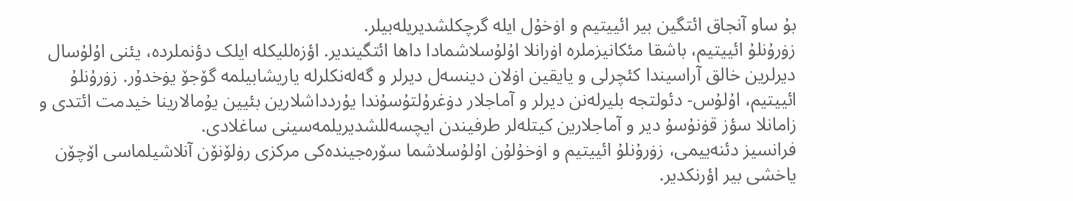بۇ ساو آنجاق ائتگین بیر ائییتیم و اۏخۇل ایله گرچکلشدیریله‌بیلر.
زۏرۇنلۇ ائییتیم، باشقا مئکانیزملره اۏرانلا اۇلۇسلاشمادا داها ائتگیندیر. اؤزه‌للیکله ایلک دؤنملرده، یئنی اۇلۇسال دیرلرین خالق آراسیندا کئچرلی و یایقین اۏلان دینسه‌ل دیرلر و گه‌له‌نکلرله یاریشابیلمه گۆجۆ یۏخدۇر. زۏرۇنلۇ ائییتیم، اۇلۇس- دئولتجه بلیرله‌نن دیرلر و آماجلار دۏغرۇلتۇسۇندا یۇردداشلارین بئیین یۇمالارینا خیدمت ائتدی و زامانلا سؤز قۏنۇسۇ دیر و آماجلارین کیتله‌لر طرفیندن ایچسه‌للشدیریلمه‌سینی ساغلادی.
فرانسیز دئنه‌ییمی، زۏرۇنلۇ ائییتیم و اۏخۇلۇن اۇلۇسلاشما سۆره‌جینده‌کی مرکزی رۏلۆنۆن آنلاشیلماسی اۆچۆن یاخشی بیر اؤرنکدیر.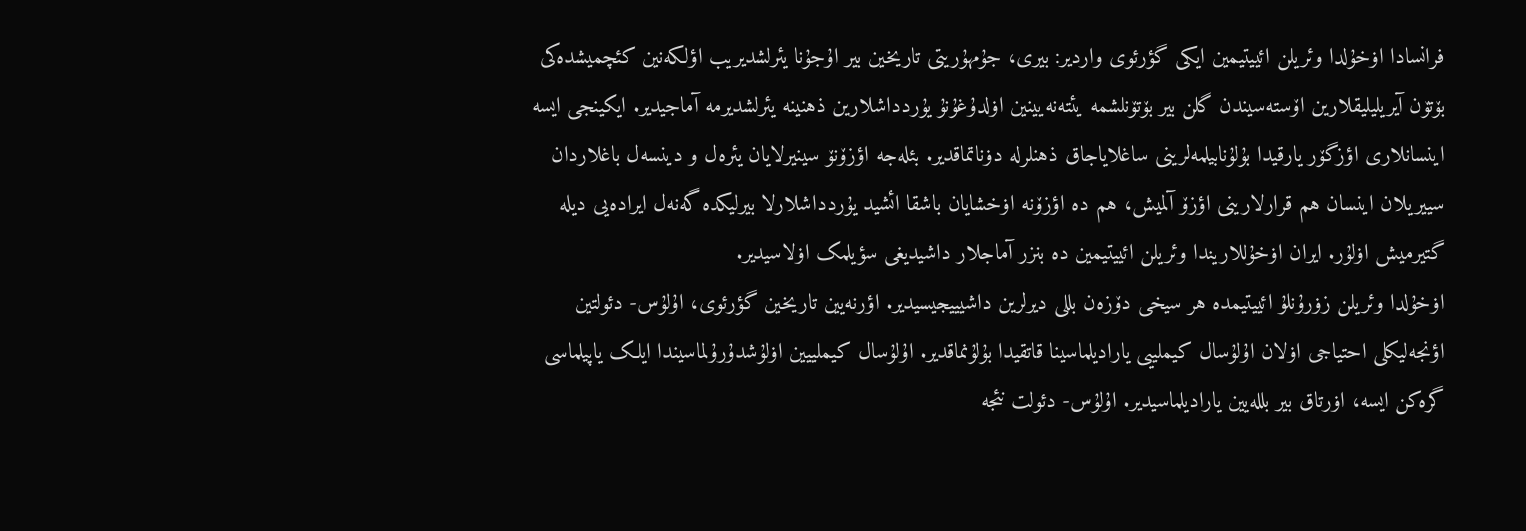فرانسادا اۏخۇلدا وئریلن ائییتیمین ایکی گؤرئوی واردیر: بیری، جۇمهۇریتی تاریخین بیر اۇجۇنا یئرلشدیریب اؤلکه‌نین کئچمیشده‌کی بۆتۆن آیریلیلیقلارین اۆسته‌سیندن گلن بیر بۆتۆنلشمه یئته‌نه‌یینین اۏلدۇغۇنۇ یۇردداشلارین ذهنینه یئرلشدیرمه آماجیدیر. ایکینجی ایسه اینسانلاری اؤزگۆر یارقیدا بۇلۇنابیلمه‌لرینی ساغلایاجاق ذهنلرله دۏناتماقدیر. بئله‌جه اؤزۆنۆ سینیرلایان یئره‌ل و دینسه‌ل باغلاردان سییریلان اینسان هم قرارلارینی اؤزۆ آلمیش، هم ده اؤزۆنه اۏخشایان باشقا ائشید یۇردداشلارلا بیرلیکده گه‌نه‌ل ایراده‌یی دیله گتیرمیش اۏلۇر. ایران اۏخۇللاریندا وئریلن ائییتیمین ده بنزر آماجلار داشیدیغی سؤیلمک اۏلاسیدیر.
اۏخۇلدا وئریلن زۏرۇنلۇ ائییتیمده هر سیخی‌ دۆزه‌ن بللی دیرلرین داشیییجیسیدیر. اؤرنه‌یین تاریخین گؤرئوی، اۇلۇس- دئولتین اؤنجه‌لیکلی احتیاجی اۏلان اۇلۇسال کیملییی یارادیلماسینا قاتقیدا بۇلۇنماقدیر. اۇلۇسال کیملییین اۏلۇشدۇرۇلماسیندا ایلک یاپیلماسی گره‌کن ایسه، اۏرتاق بیر بلله‌یین یارادیلماسیدیر. اۇلۇس- دئولت نئجه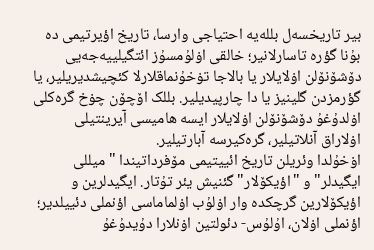بیر تاریخسه‌ل بلله‌یه احتیاجی وارسا، تاریخ اؤیرتیمی ده بۇنا گؤره تاسارلانیر؛ خالقی اۏلۇمسۇز ائتگیلییه‌جه‌یی دۆشۆنۆلن اۏلایلار یا بالاجا تۏخۇنماقلارلا کئچیشدیریلیر، یا گؤرمزدن گلینیز یا دا چارپیدیلیر. بللک اۆچۆن چۏخ گره‌کلی اۏلدۇغۇ دۆشۆنۆلن اۏلایلار ایسه هامیسی آیرینتیلی اۏلاراق آنلاتیلیر، گره‌کیرسه آبارتیلیر.
اۏخۇلدا وئریلن تاریخ ائییتیمی مۆفرداتیندا "میللی ایگیدلر" و "اؤیکۆلار" گئنیش یئر تۇتار. ایگیدلرین و اؤیکۆلارین گرچکده وار اۏلۇب اۏلماماسی اؤنملی دئییلدیر؛ اؤنملی اۏلان، اۇلۇس- دئولتین اۏنلارا دۇیدۇغۇ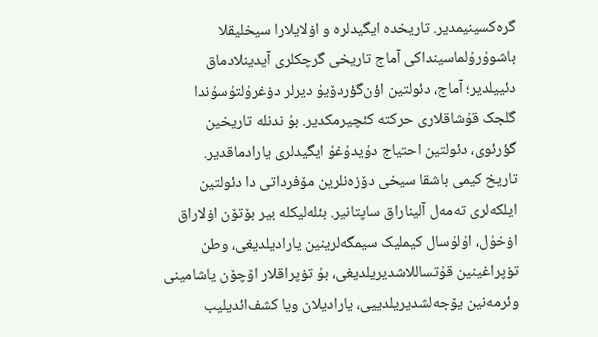گره‌کسینیمدیر. تاریخده ایگیدلره و اۏلایلارا سیخلیقلا باشوۇرۇلماسینداکی آماج تاریخی گرچکلری آیدینلادماق دئییلدیر؛ آماج، دئولتین اؤن‌گؤردۆیۇ دیرلر دۏغرۇلتۇسۇندا گلجک قۇشاقلاری حرکته کئچیرمکدیر. بۇ ندنله تاریخین گؤرئوی، دئولتین احتیاج دۇیدۇغۇ ایگیدلری یارادماقدیر.
تاریخ کیمی باشقا سیخی دۆزه‌نلرین مۆفرداتی دا دئولتین ایلکه‌لری ته‌مه‌ل آلیناراق ساپتانیر. بئله‌لیکله بیر بۆتۆن اۏلاراق اۏخۇل، اۇلۇسال کیملیک سیمگه‌لرینین یارادیلدیغی، وطن تۏپراغینین قۇتساللاشدیریلدیغی، بۇ تۏپراقلار اۆچۆن یاشامینی وئرمه‌نین یۆجه‌لشدیریلدییی، یارادیلان ویا کشف‌ائدیلیب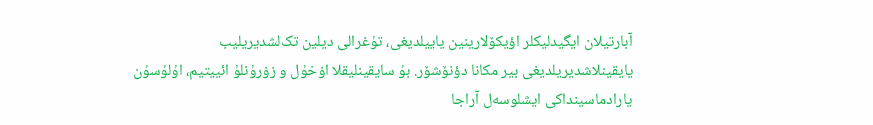آبارتیلان ایگیدلیکلر اؤیکۆلارینین یاییلدیغی، تۇغرالی دیلین تک‌لشدیریلیب یایقینلاشدیریلدیغی بیر مکانا دؤنۆشۆر. بۇ سایقینلیقلا اۏخۇل و زۏرۇنلۇ ائییتیم، اۇلۇسۇن یارادماسینداکی ایشلوسه‌ل آراجا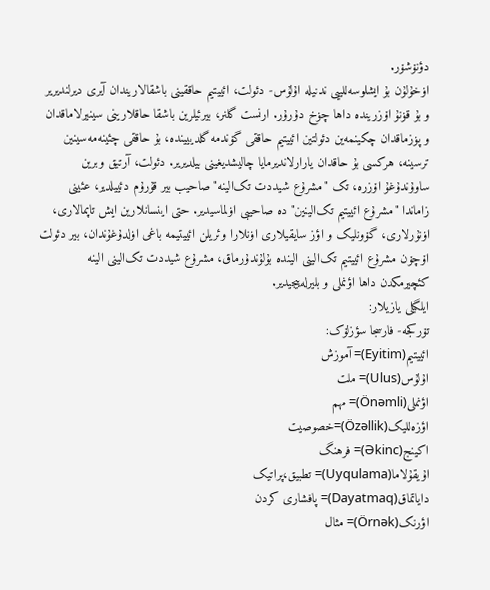دؤنۆشۆر.
اۏخۇلۇن بۇ ایشلوسه‌للییی ندنیله اۇلۇس- دئولت، ائییتیم حاققینی باشقالاریندان آیری دیرلندیریر و بۇ قۏنۇ اۆزرینده داها چۏخ دۇرۇر. ارنست گلنر، بیرئیلرین باشقا حاقلارینی سینیرلاماقدان و پۏزماقدان چکینمه‌ین دئولتین ائییتیم حاققی گۆندمه‌ گلدییینده، بۇ حاققی چئینه‌مه‌سینین ترسینه، هرکسی بۇ حاقدان یارارلاندیرمایا چالیشدیغینی بیلدیریر. دئولت، آرتیق وبرین ساوۇندۇغۇ اۆزره، تک "مشرۇع شیددت تک‌الینه" صاحیب بیر قۇرۇم دئییلدیر، عئینی زاماندا "مشرۇع ائییتیم تک‌الینین" ده صاحیبی اۏلماسیدیر. حتی اینسانلارین ایش تاپمالاری، اۏنۇرلاری، گۆونلیک و اؤز سایقیلاری اۏنلارا وئریلن ائییتیمه باغی اۏلدۇغۇندان، بیر دئولت اۆچۆن مشرۇع ائییتیم تک‌الینی الینده بۇلۇندۇرماق، مشرۇع شیددت تک‌الینی الینه کئچیرمکدن داها اؤنملی و بلیرله‌ییجیدیر.
ایلگیلی یازیلار:
تۆرکجه- فارسجا سؤزلۆک:
ائییتیم(Eyitim)= آموزش
اۇلۇس(Ulus)= ملت
اؤنملی(Önəmli)= مهم
اؤزه‌للیک(Özəllik)=خصوصیت
اکینج(Əkinc)= فرهنگ
اۇیقۇلاما(Uyqulama)= تطبیق،پراتیک
دایاتماق(Dayatmaq)= پافشاری کردن
اؤرنک(Örnək)= مثال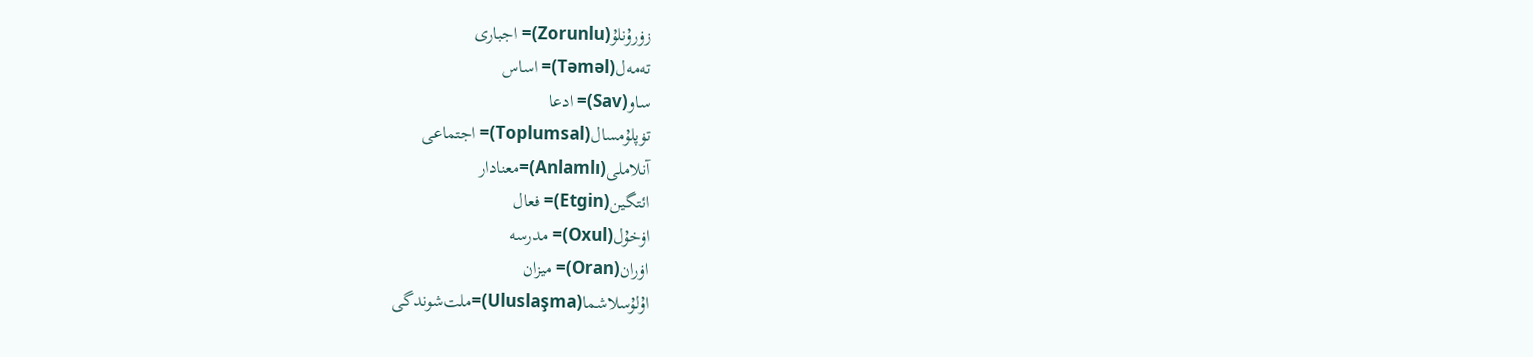زۏرۇنلۇ(Zorunlu)= اجباری
ته‌مه‌ل(Təməl)= اساس
ساو(Sav)= ادعا
تۏپلۇمسال(Toplumsal)= اجتماعی
آنلاملی(Anlamlı)=معنادار
ائتگین(Etgin)= فعال
اۏخۇل(Oxul)= مدرسه
اۏران(Oran)= میزان
اۇلۇسلاشما(Uluslaşma)=ملت‌شوندگی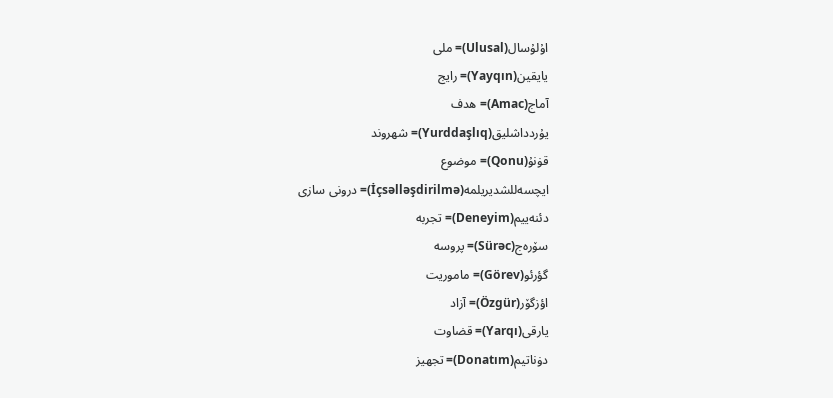اۇلۇسال(Ulusal)= ملی
یایقین(Yayqın)= رایج
آماج(Amac)= هدف
یۇردداشلیق(Yurddaşlıq)= شهروند
قۏنۇ(Qonu)= موضوع
ایچسه‌للشدیریلمه(İçsəlləşdirilmə)= درونی سازی
دئنه‌ییم(Deneyim)= تجربه
سۆره‌ج(Sürəc)= پروسه
گؤرئو(Görev)= ماموریت
اؤزگۆر(Özgür)= آزاد
یارقی(Yarqı)= قضاوت
دۏناتیم(Donatım)= تجهیز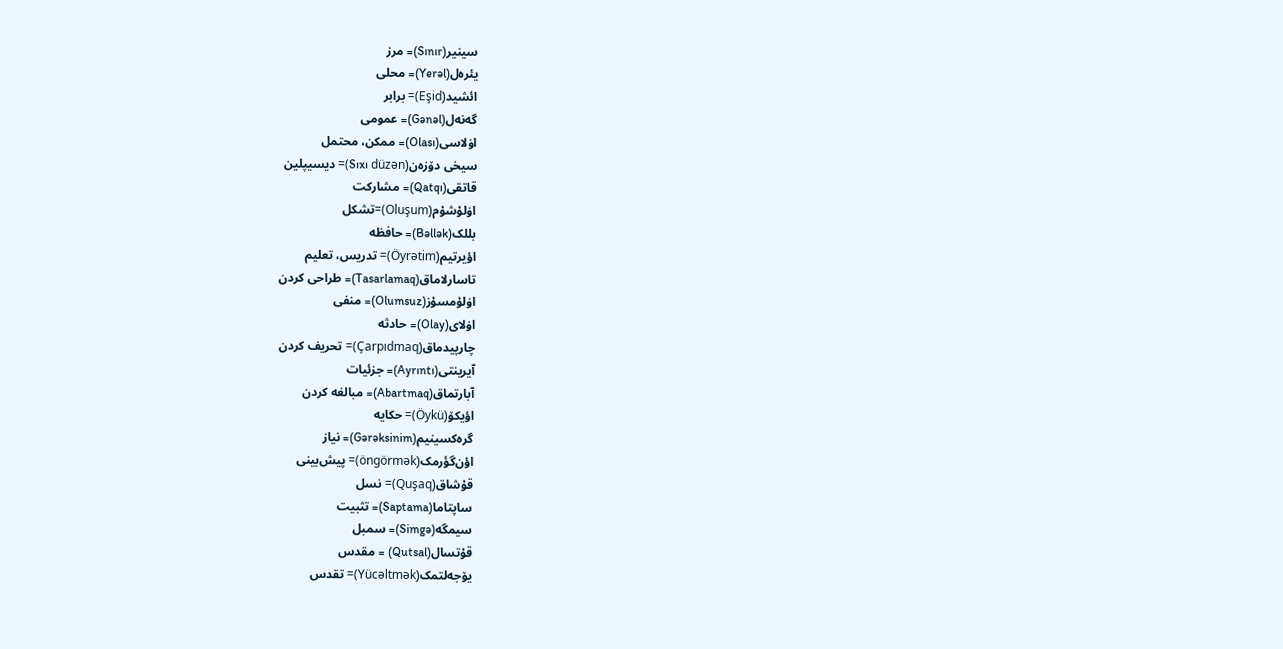سینیر(Sınır)= مرز
یئره‌ل(Yerəl)= محلی
ائشید(Eşid)= برابر
گه‌نه‌ل(Gənəl)= عمومی
اۏلاسی(Olası)= ممکن، محتمل
سیخی دۆزه‌ن(Sıxı düzən)= دیسیپلین
قاتقی(Qatqı)= مشارکت
اۏلۇشۇم(Oluşum)=تشکل
بللک(Bəllək)= حافظه
اؤیرتیم(Öyrətim)= تدریس، تعلیم
تاسارلاماق(Tasarlamaq)= طراحی کردن
اۏلۇمسۇز(Olumsuz)= منفی
اۏلای(Olay)= حادثه
چارپیدماق(Çarpıdmaq)= تحریف کردن
آیرینتی(Ayrıntı)= جزئیات
آبارتماق(Abartmaq)= مبالغه کردن
اؤیکۆ(Öykü)= حکایه
گره‌کسینیم(Gərəksinim)= نیاز
اؤن‌گؤرمک(öngörmək)= پیش‌بینی
قۇشاق(Quşaq)= نسل
ساپتاما(Saptama)= تثبیت
سیمگه(Simgə)= سمبل
قۇتسال(Qutsal) = مقدس
یۆجه‌لتمک(Yücəltmək)= تقدس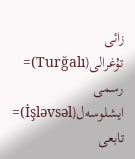زائی
تۇغرالی(Turğalı)= رسمی
ایشلوسه‌ل(İşləvsəl)= تابعی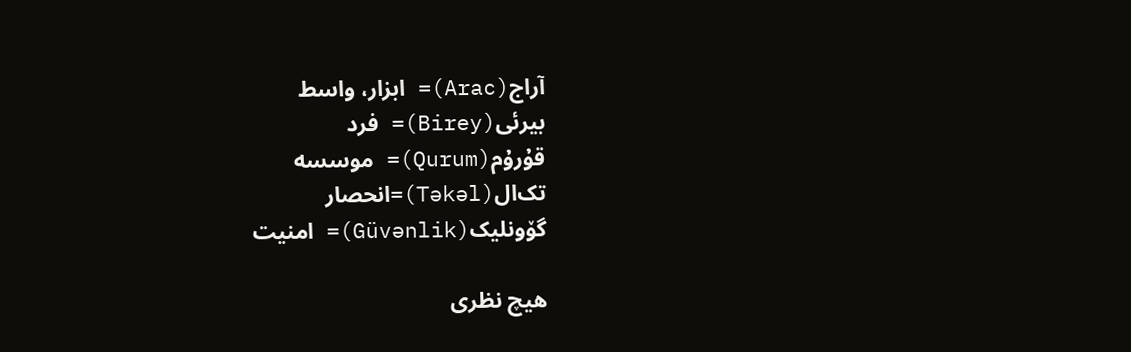آراج(Arac)= ابزار، واسط
بیرئی(Birey)= فرد
قۇرۇم(Qurum)= موسسه
تک‌ال(Təkəl)=انحصار
گۆونلیک(Güvənlik)= امنیت

هیچ نظری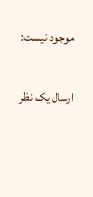موجود نیست:

ارسال یک نظر